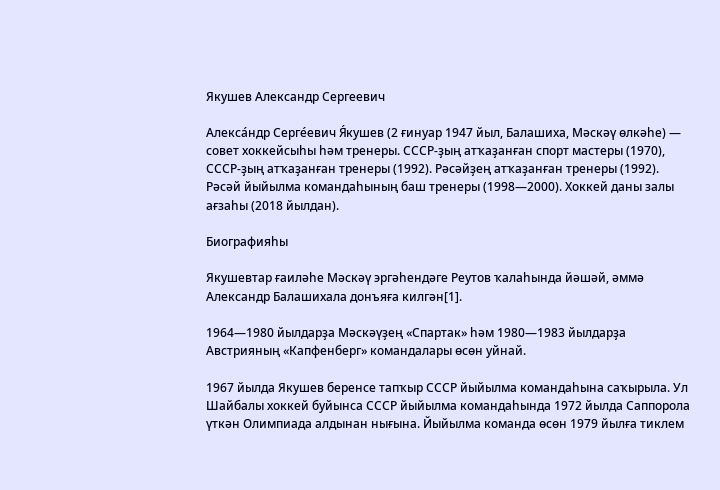Якушев Александр Сергеевич

Алекса́ндр Серге́евич Я́кушев (2 ғинуар 1947 йыл, Балашиха, Мәскәү өлкәһе) — совет хоккейсыһы һәм тренеры. СССР-ҙың атҡаҙанған спорт мастеры (1970), СССР-ҙың атҡаҙанған тренеры (1992). Рәсәйҙең атҡаҙанған тренеры (1992). Рәсәй йыйылма командаһының баш тренеры (1998—2000). Хоккей даны залы ағзаһы (2018 йылдан).

Биографияһы

Якушевтар ғаиләһе Мәскәү эргәһендәге Реутов ҡалаһында йәшәй, әммә Александр Балашихала донъяға килгән[1].

1964—1980 йылдарҙа Мәскәүҙең «Спартак» һәм 1980—1983 йылдарҙа Австрияның «Капфенберг» командалары өсөн уйнай.

1967 йылда Якушев беренсе тапҡыр СССР йыйылма командаһына саҡырыла. Ул Шайбалы хоккей буйынса СССР йыйылма командаһында 1972 йылда Саппорола үткән Олимпиада алдынан нығына. Йыйылма команда өсөн 1979 йылға тиклем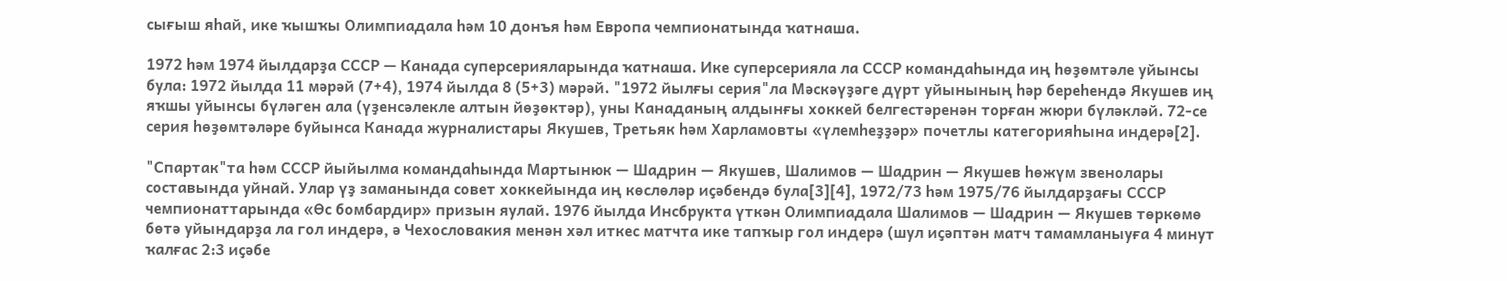сығыш яһай, ике ҡышҡы Олимпиадала һәм 10 донъя һәм Европа чемпионатында ҡатнаша.

1972 һәм 1974 йылдарҙа СССР — Канада суперсерияларында ҡатнаша. Ике суперсерияла ла СССР командаһында иң һөҙөмтәле уйынсы була: 1972 йылда 11 мәрәй (7+4), 1974 йылда 8 (5+3) мәрәй. "1972 йылғы серия"ла Мәскәүҙәге дүрт уйынының һәр береһендә Якушев иң яҡшы уйынсы бүләген ала (үҙенсәлекле алтын йөҙөктәр), уны Канаданың алдынғы хоккей белгестәренән торған жюри бүләкләй. 72-се серия һөҙөмтәләре буйынса Канада журналистары Якушев, Третьяк һәм Харламовты «үлемһеҙҙәр» почетлы категорияһына индерә[2].

"Спартак"та һәм СССР йыйылма командаһында Мартынюк — Шадрин — Якушев, Шалимов — Шадрин — Якушев һөжүм звенолары составында уйнай. Улар үҙ заманында совет хоккейында иң көслөләр иҫәбендә була[3][4], 1972/73 һәм 1975/76 йылдарҙағы СССР чемпионаттарында «Өс бомбардир» призын яулай. 1976 йылда Инсбрукта үткән Олимпиадала Шалимов — Шадрин — Якушев төркөмө бөтә уйындарҙа ла гол индерә, ә Чехословакия менән хәл иткес матчта ике тапҡыр гол индерә (шул иҫәптән матч тамамланыуға 4 минут ҡалғас 2:3 иҫәбе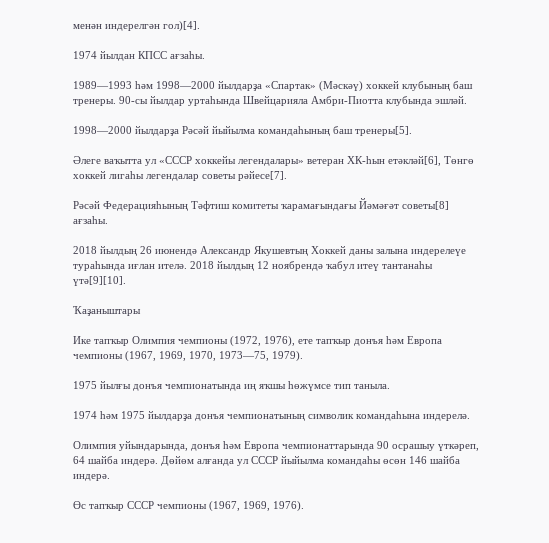менән индерелгән гол)[4].

1974 йылдан КПСС ағзаһы.

1989—1993 һәм 1998—2000 йылдарҙа «Спартак» (Мәскәү) хоккей клубының баш тренеры. 90-сы йылдар уртаһында Швейцарияла Амбри-Пиотта клубында эшләй.

1998—2000 йылдарҙа Рәсәй йыйылма командаһының баш тренеры[5].

Әлеге ваҡытта ул «СССР хоккейы легендалары» ветеран ХК-һын етәкләй[6], Төнгө хоккей лигаһы легендалар советы рәйесе[7].

Рәсәй Федерацияһының Тәфтиш комитеты ҡарамағындағы Йәмәғәт советы[8] ағзаһы.

2018 йылдың 26 июнендә Александр Якушевтың Хоккей даны залына индерелеүе тураһында иғлан ителә. 2018 йылдың 12 ноябрендә ҡабул итеү тантанаһы үтә[9][10].

Ҡаҙаныштары

Ике тапҡыр Олимпия чемпионы (1972, 1976), ете тапҡыр донъя һәм Европа чемпионы (1967, 1969, 1970, 1973—75, 1979).

1975 йылғы донъя чемпионатында иң яҡшы һөжүмсе тип таныла.

1974 һәм 1975 йылдарҙа донъя чемпионатының символик командаһына индерелә.

Олимпия уйындарында, донъя һәм Европа чемпионаттарында 90 осрашыу үткәреп, 64 шайба индерә. Дөйөм алғанда ул СССР йыйылма командаһы өсөн 146 шайба индерә.

Өс тапҡыр СССР чемпионы (1967, 1969, 1976).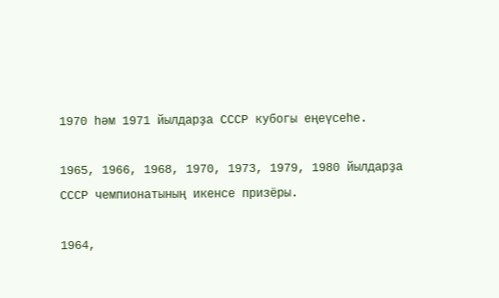1970 һәм 1971 йылдарҙа СССР кубогы еңеүсеһе.

1965, 1966, 1968, 1970, 1973, 1979, 1980 йылдарҙа СССР чемпионатының икенсе призёры.

1964,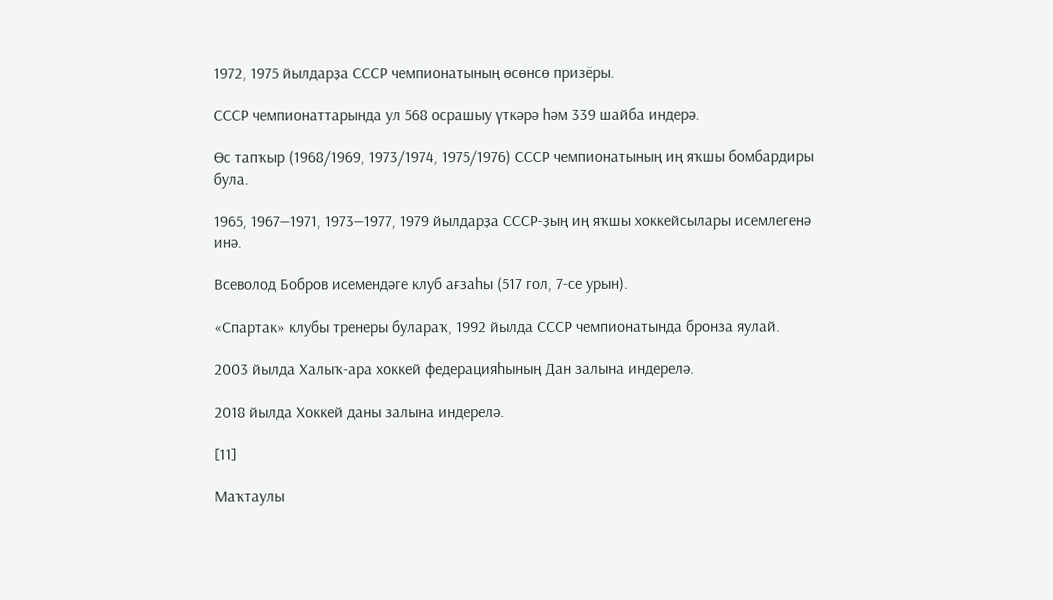1972, 1975 йылдарҙа СССР чемпионатының өсөнсө призёры.

СССР чемпионаттарында ул 568 осрашыу үткәрә һәм 339 шайба индерә.

Өс тапҡыр (1968/1969, 1973/1974, 1975/1976) СССР чемпионатының иң яҡшы бомбардиры була.

1965, 1967—1971, 1973—1977, 1979 йылдарҙа СССР-ҙың иң яҡшы хоккейсылары исемлегенә инә.

Всеволод Бобров исемендәге клуб ағзаһы (517 гол, 7-се урын).

«Спартак» клубы тренеры булараҡ, 1992 йылда СССР чемпионатында бронза яулай.

2003 йылда Халыҡ-ара хоккей федерацияһының Дан залына индерелә.

2018 йылда Хоккей даны залына индерелә.

[11]

Маҡтаулы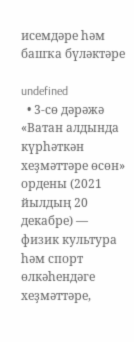исемдәре һәм башҡа бүләктәре

undefined
  • 3-сө дәрәжә «Ватан алдында күрһәткән хеҙмәттәре өсөн» ордены (2021 йылдың 20 декабре) — физик культура һәм спорт өлкәһендәге хеҙмәттәре,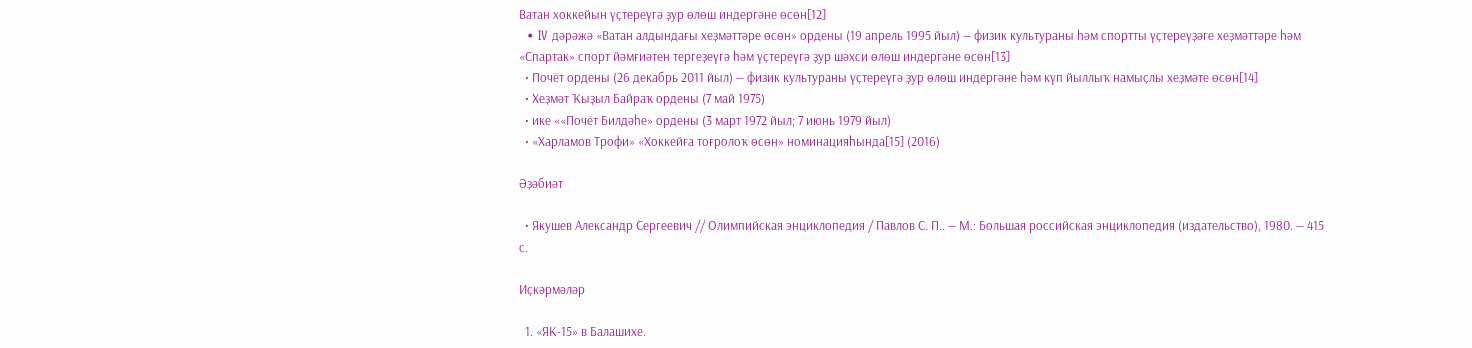Ватан хоккейын үҫтереүгә ҙур өлөш индергәне өсөн[12]
  • IV дәрәжә «Ватан алдындағы хеҙмәттәре өсөн» ордены (19 апрель 1995 йыл) — физик культураны һәм спортты үҫтереүҙәге хеҙмәттәре һәм «Спартак» спорт йәмғиәтен тергеҙеүгә һәм үҫтереүгә ҙур шәхси өлөш индергәне өсөн[13]
  • Почёт ордены (26 декабрь 2011 йыл) — физик культураны үҫтереүгә ҙур өлөш индергәне һәм күп йыллыҡ намыҫлы хеҙмәте өсөн[14]
  • Хеҙмәт Ҡыҙыл Байраҡ ордены (7 май 1975)
  • ике ««Почёт Билдәһе» ордены (3 март 1972 йыл; 7 июнь 1979 йыл)
  • «Харламов Трофи» «Хоккейға тоғролоҡ өсөн» номинацияһында[15] (2016)

Әҙәбиәт

  • Якушев Александр Сергеевич // Олимпийская энциклопедия / Павлов С. П.. — М.: Большая российская энциклопедия (издательство), 1980. — 415 с.

Иҫкәрмәләр

  1. «ЯК-15» в Балашихе.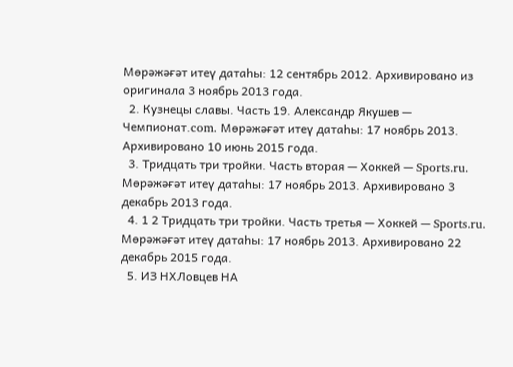Мөрәжәғәт итеү датаһы: 12 сентябрь 2012. Архивировано из оригинала 3 ноябрь 2013 года.
  2. Кузнецы славы. Часть 19. Александр Якушев — Чемпионат.com. Мөрәжәғәт итеү датаһы: 17 ноябрь 2013. Архивировано 10 июнь 2015 года.
  3. Тридцать три тройки. Часть вторая — Хоккей — Sports.ru. Мөрәжәғәт итеү датаһы: 17 ноябрь 2013. Архивировано 3 декабрь 2013 года.
  4. 1 2 Тридцать три тройки. Часть третья — Хоккей — Sports.ru. Мөрәжәғәт итеү датаһы: 17 ноябрь 2013. Архивировано 22 декабрь 2015 года.
  5. ИЗ НХЛовцев НА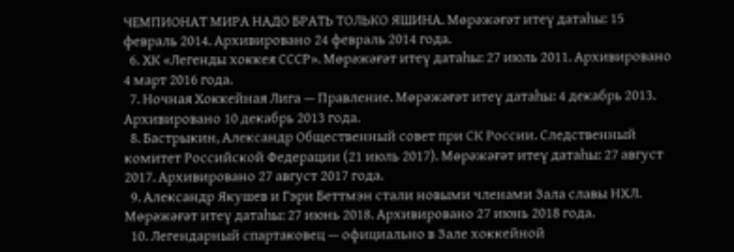ЧЕМПИОНАТ МИРА НАДО БРАТЬ ТОЛЬКО ЯШИНА. Мөрәжәғәт итеү датаһы: 15 февраль 2014. Архивировано 24 февраль 2014 года.
  6. ХК «Легенды хоккея СССР». Мөрәжәғәт итеү датаһы: 27 июль 2011. Архивировано 4 март 2016 года.
  7. Ночная Хоккейная Лига — Правление. Мөрәжәғәт итеү датаһы: 4 декабрь 2013. Архивировано 10 декабрь 2013 года.
  8. Бастрыкин, Александр Общественный совет при СК России. Следственный комитет Российской Федерации (21 июль 2017). Мөрәжәғәт итеү датаһы: 27 август 2017. Архивировано 27 август 2017 года.
  9. Александр Якушев и Гэри Беттмэн стали новыми членами Зала славы НХЛ. Мөрәжәғәт итеү датаһы: 27 июнь 2018. Архивировано 27 июнь 2018 года.
  10. Легендарный спартаковец — официально в Зале хоккейной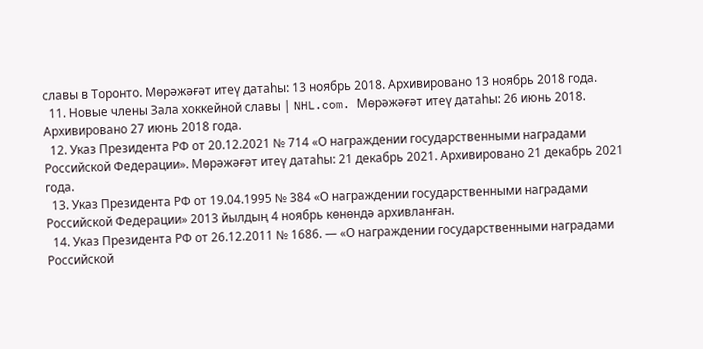славы в Торонто. Мөрәжәғәт итеү датаһы: 13 ноябрь 2018. Архивировано 13 ноябрь 2018 года.
  11. Новые члены Зала хоккейной славы | NHL.com. Мөрәжәғәт итеү датаһы: 26 июнь 2018. Архивировано 27 июнь 2018 года.
  12. Указ Президента РФ от 20.12.2021 № 714 «О награждении государственными наградами Российской Федерации». Мөрәжәғәт итеү датаһы: 21 декабрь 2021. Архивировано 21 декабрь 2021 года.
  13. Указ Президента РФ от 19.04.1995 № 384 «О награждении государственными наградами Российской Федерации» 2013 йылдың 4 ноябрь көнөндә архивланған.
  14. Указ Президента РФ от 26.12.2011 № 1686. — «О награждении государственными наградами Российской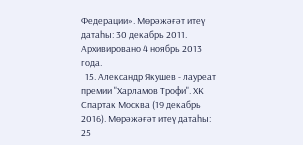Федерации». Мөрәжәғәт итеү датаһы: 30 декабрь 2011. Архивировано 4 ноябрь 2013 года.
  15. Александр Якушев - лауреат премии "Харламов Трофи". ХК Спартак Москва (19 декабрь 2016). Мөрәжәғәт итеү датаһы: 25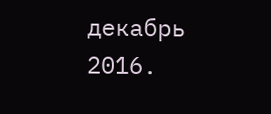декабрь 2016.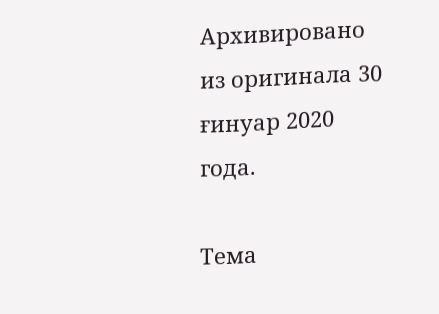Архивировано из оригинала 30 ғинуар 2020 года.

Тема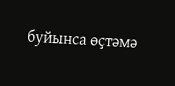буйынса өҫтәмә